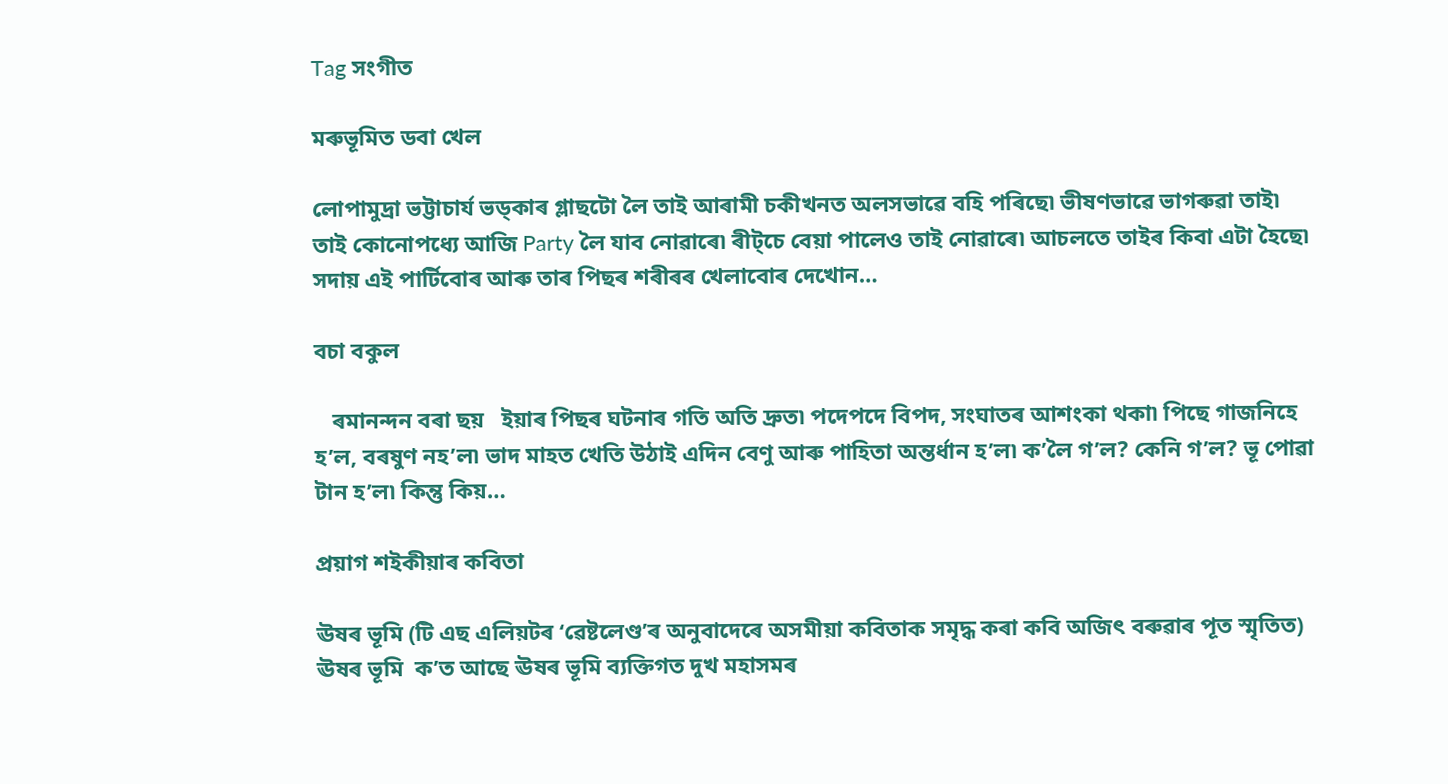Tag সংগীত

মৰুভূমিত ডবা খেল

লোপামুদ্ৰা ভট্টাচাৰ্য ভড্‌কাৰ গ্লাছটো লৈ তাই আৰামী চকীখনত অলসভাৱে বহি পৰিছে৷ ভীষণভাৱে ভাগৰুৱা তাই৷ তাই কোনোপধ্যে আজি Party লৈ যাব নোৱাৰে৷ ৰীট্‌চে বেয়া পালেও তাই নোৱাৰে৷ আচলতে তাইৰ কিবা এটা হৈছে৷ সদায় এই পাৰ্টিবোৰ আৰু তাৰ পিছৰ শৰীৰৰ খেলাবোৰ দেখোন…

বচা বকুল

   ৰমানন্দন বৰা ছয়   ইয়াৰ পিছৰ ঘটনাৰ গতি অতি দ্ৰুত৷ পদেপদে বিপদ, সংঘাতৰ আশংকা থকা৷ পিছে গাজনিহে হ’ল, বৰষুণ নহ’ল৷ ভাদ মাহত খেতি উঠাই এদিন বেণু আৰু পাহিতা অন্তৰ্ধান হ’ল৷ ক’লৈ গ’ল? কেনি গ’ল? ভূ পোৱা টান হ’ল৷ কিন্তু কিয়…

প্ৰয়াগ শইকীয়াৰ কবিতা

ঊষৰ ভূমি (টি এছ এলিয়টৰ ‘ৱেষ্টলেণ্ড’ৰ অনুবাদেৰে অসমীয়া কবিতাক সমৃদ্ধ কৰা কবি অজিৎ বৰুৱাৰ পূত স্মৃতিত) ঊষৰ ভূমি  ক’ত আছে ঊষৰ ভূমি ব্যক্তিগত দুখ মহাসমৰ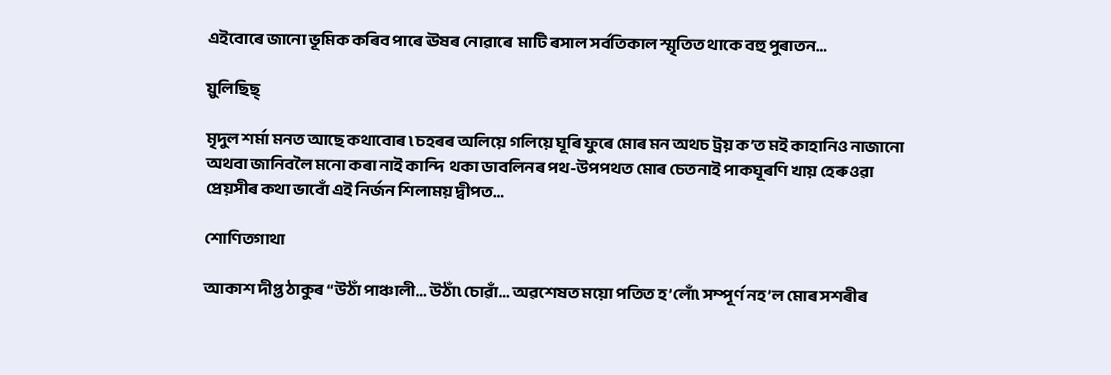এইবোৰে জানো ভূমিক কৰিব পাৰে ঊষৰ নোৱাৰে  মাটি ৰসাল সৰ্বতিকাল স্মৃতিত থাকে বহু পুৰাতন…

য়ুলিছিছ্

মৃদুল শৰ্মা মনত আছে কথাবোৰ ৷ চহৰৰ অলিয়ে গলিয়ে ঘূৰি ফুৰে মোৰ মন অথচ ট্ৰয় ক’ত মই কাহানিও নাজানো অথবা জানিবলৈ মনো কৰা নাই কান্দি  থকা ডাবলিনৰ পথ-উপপথত মোৰ চেতনাই পাকঘূৰণি খায় হেৰুওৱা প্ৰেয়সীৰ কথা ভাবোঁ এই নিৰ্জন শিলাময় দ্বীপত…

শোণিতগাথা

আকাশ দীপ্ত ঠাকুৰ “উঠাঁ পাঞ্চালী… উঠাঁ৷ চোৱাঁ… অৱশেষত ময়ো পতিত হ’লোঁ৷ সম্পূৰ্ণ নহ’ল মোৰ সশৰীৰ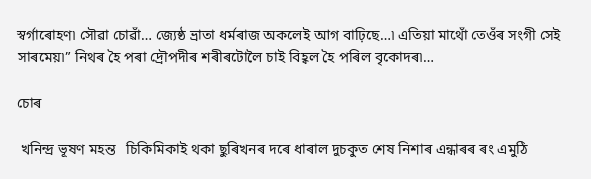স্বৰ্গাৰোহণ৷ সৌৱা চোৱাঁ… জ্যেষ্ঠ ভ্ৰাতা ধৰ্মৰাজ অকলেই আগ বাঢ়িছে…৷ এতিয়া মাথোঁ তেওঁৰ সংগী সেই সাৰমেয়৷” নিথৰ হৈ পৰা দ্ৰৌপদীৰ শৰীৰটোলৈ চাই বিহ্বল হৈ পৰিল বৃকোদৰ৷…

চোৰ

 খনিন্দ্র ভূষণ মহন্ত   চিকিমিকাই থকা ছুৰিখনৰ দৰে ধাৰাল দুচকুত শেষ নিশাৰ এন্ধাৰৰ ৰং এমুঠি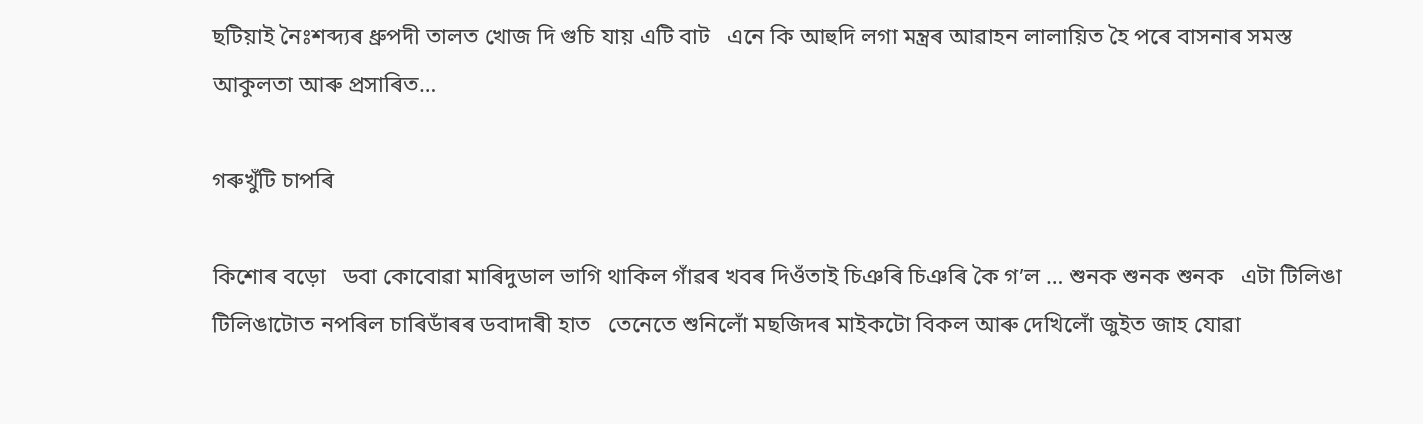ছটিয়াই নৈঃশব্দ্যৰ ধ্রুপদী তালত খোজ দি গুচি যায় এটি বাট   এনে কি আহুদি লগা মন্ত্রৰ আৱাহন লালায়িত হৈ পৰে বাসনাৰ সমস্ত আকুলতা আৰু প্রসাৰিত…

গৰুখুঁটি চাপৰি

কিশোৰ বড়ো   ডবা কোবোৱা মাৰিদুডাল ভাগি থাকিল গাঁৱৰ খবৰ দিওঁতাই চিঞৰি চিঞৰি কৈ গ’ল … শুনক শুনক শুনক   এটা টিলিঙা টিলিঙাটোত নপৰিল চাৰিডাঁৰৰ ডবাদাৰী হাত   তেনেতে শুনিলোঁ মছজিদৰ মাইকটো বিকল আৰু দেখিলোঁ জুইত জাহ যোৱা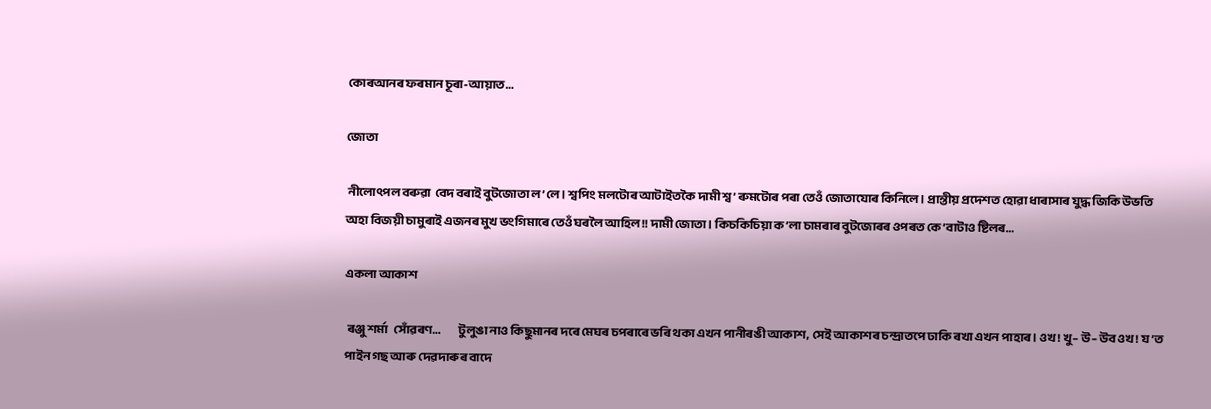কোৰআনৰ ফৰমান চূৰা-আয়াত…

জোতা

 নীলোৎপল বৰুৱা  বেদ বৰাই বুটজোতা ল’লে। শ্বপিং মলটোৰ আটাইতকৈ দামী শ্ব’ ৰুমটোৰ পৰা তেওঁ জোতাযোৰ কিনিলে। প্ৰান্তীয় প্ৰদেশত হোৱা ধাৰাসাৰ যুদ্ধ জিকি উভতি অহা বিজয়ী চামুৰাই এজনৰ মুখ ভংগিমাৰে তেওঁ ঘৰলৈ আহিল!! দামী জোতা। কিচকিচিয়া ক’লা চামৰাৰ বুটজোৰৰ ওপৰত কে’বাটাও ষ্টিলৰ…

একলা আকাশ

 ৰঞ্জু শৰ্মা   সোঁৱৰণ…         টুলুঙা নাও কিছুমানৰ দৰে মেঘৰ চপৰাৰে ভৰি থকা এখন পানীৰঙী আকাশ, সেই আকাশৰ চন্দ্রাতপে ঢাকি ৰখা এখন পাহাৰ। ওখ! খু– উ– উব ওখ! য’ত পাইন গছ আৰু দেৱদাৰুৰ বাদে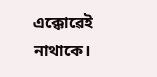এক্কোৱেই নাথাকে।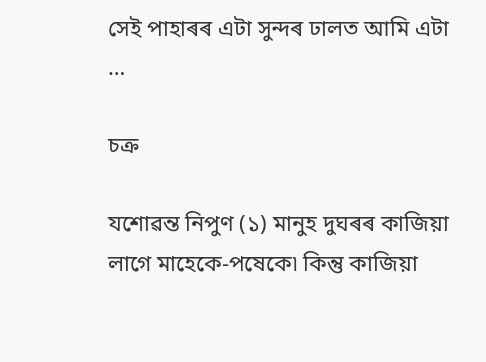সেই পাহাৰৰ এটা সুন্দৰ ঢালত আমি এটা …

চক্ৰ

যশোৱন্ত নিপুণ (১) মানুহ দুঘৰৰ কাজিয়া লাগে মাহেকে-পষেকে৷ কিন্তু কাজিয়া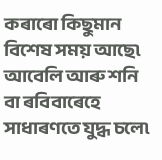কৰাৰো কিছুমান বিশেষ সময় আছে৷ আবেলি আৰু শনি বা ৰবিবাৰেহে সাধাৰণতে যুদ্ধ চলে৷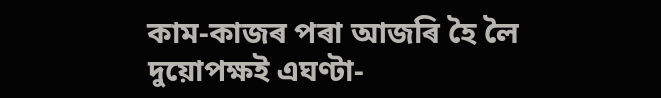কাম-কাজৰ পৰা আজৰি হৈ লৈ দুয়োপক্ষই এঘণ্টা-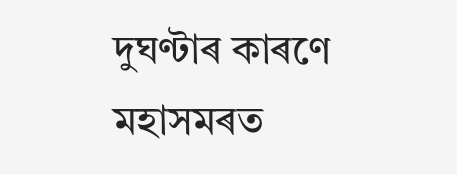দুঘণ্টাৰ কাৰণে মহাসমৰত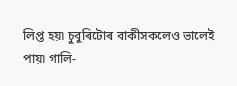লিপ্ত হয়৷ চুবুৰিটোৰ বাকীসকলেও ভালেই পায়৷ গালি-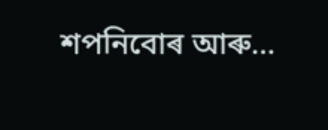শপনিবোৰ আৰু…